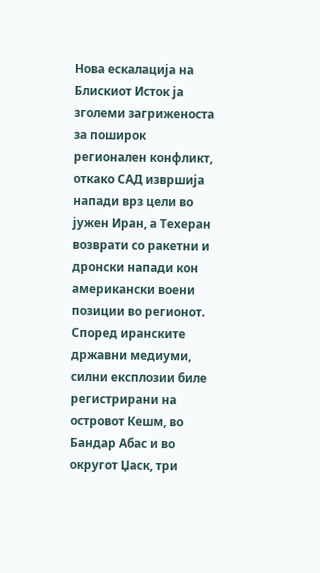Нова ескалација на Блискиот Исток ја зголеми загриженоста за поширок регионален конфликт, откако САД извршија напади врз цели во јужен Иран, а Техеран возврати со ракетни и дронски напади кон американски воени позиции во регионот.
Според иранските државни медиуми, силни експлозии биле регистрирани на островот Кешм, во Бандар Абас и во округот Џаск, три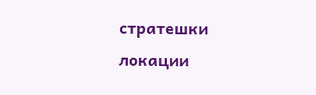стратешки локации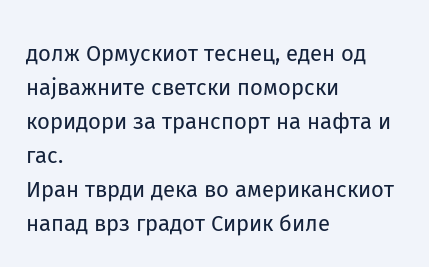долж Ормускиот теснец, еден од најважните светски поморски коридори за транспорт на нафта и гас.
Иран тврди дека во американскиот напад врз градот Сирик биле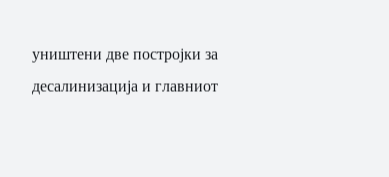уништени две постројки за десалинизација и главниот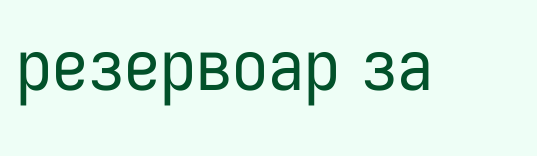резервоар за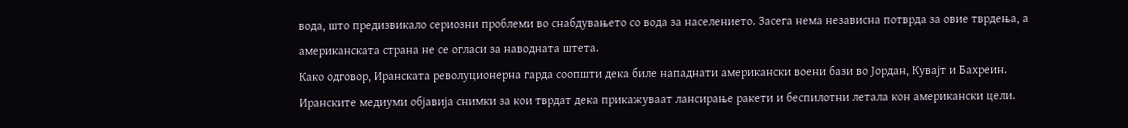вода, што предизвикало сериозни проблеми во снабдувањето со вода за населението. Засега нема независна потврда за овие тврдења, а американската страна не се огласи за наводната штета.
Како одговор, Иранската револуционерна гарда соопшти дека биле нападнати американски воени бази во Јордан, Кувајт и Бахреин. Иранските медиуми објавија снимки за кои тврдат дека прикажуваат лансирање ракети и беспилотни летала кон американски цели.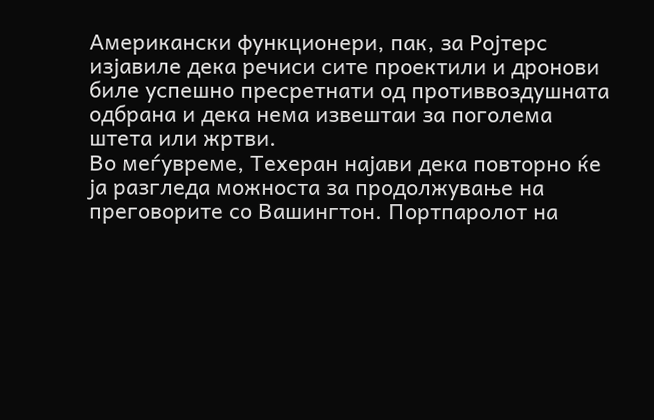Американски функционери, пак, за Ројтерс изјавиле дека речиси сите проектили и дронови биле успешно пресретнати од противвоздушната одбрана и дека нема извештаи за поголема штета или жртви.
Во меѓувреме, Техеран најави дека повторно ќе ја разгледа можноста за продолжување на преговорите со Вашингтон. Портпаролот на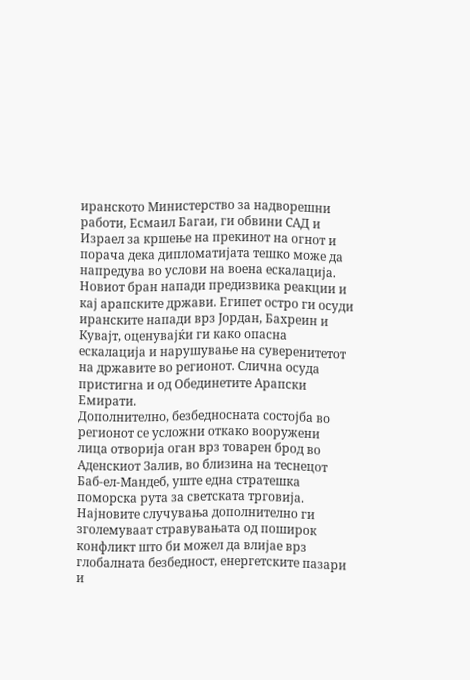иранското Министерство за надворешни работи, Есмаил Багаи, ги обвини САД и Израел за кршење на прекинот на огнот и порача дека дипломатијата тешко може да напредува во услови на воена ескалација.
Новиот бран напади предизвика реакции и кај арапските држави. Египет остро ги осуди иранските напади врз Јордан, Бахреин и Кувајт, оценувајќи ги како опасна ескалација и нарушување на суверенитетот на државите во регионот. Слична осуда пристигна и од Обединетите Арапски Емирати.
Дополнително, безбедносната состојба во регионот се усложни откако вооружени лица отворија оган врз товарен брод во Аденскиот Залив, во близина на теснецот Баб-ел-Мандеб, уште една стратешка поморска рута за светската трговија.
Најновите случувања дополнително ги зголемуваат стравувањата од поширок конфликт што би можел да влијае врз глобалната безбедност, енергетските пазари и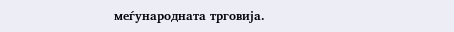меѓународната трговија.